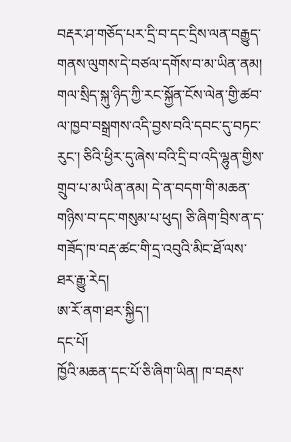བརྡར་ཤ་གཅོད་པར་དྲི་བ་དང་དྲིས་ལན་བརྒྱུད་གནས་ལུགས་དེ་བཙལ་དགོས་བ་མ་ཡིན་ནམ། གལ་སྲིད་སྐུ་ཉིད་ཀྱི་རང་སྐྱོན་ངོས་ལེན་གྱི་ཚབ་ལ་ཁྱབ་བསྒྲགས་འདི་བྱས་བའི་དབང་དུ་བཏང་རུང་། ཅིའི་ཕྱིར་དུ་ཞེས་བའི་དྲི་བ་འདི་ལྷུན་གྱིས་གྲུབ་པ་མ་ཡིན་ནམ། དེ་ན་བདག་གི་མཆན་གཉིས་བ་དང་གསུམ་པ་ཕུད། ཅི་ཞིག་བྲིས་ན་ད་གཟོད་ཁ་བརྡ་ཚང་གི་དྲ་འབུའི་མིང་ཐོ་ལས་ཐར་རྒྱུ་རེད།
ཨ་རོ་ནག་ཐར་སྐྱིད་།
དང་པོ།
ཁྱོའི་མཆན་དང་པོ་ཅི་ཞིག་ཡིན། ཁ་བརྡས་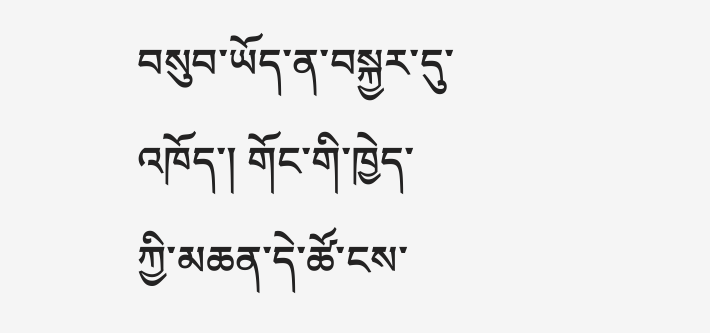བསུབ་ཡོད་ན་བསྐྱར་དུ་འཁོད་། གོང་གི་ཁྱེད་ཀྱི་མཆན་དེ་ཚོ་ངས་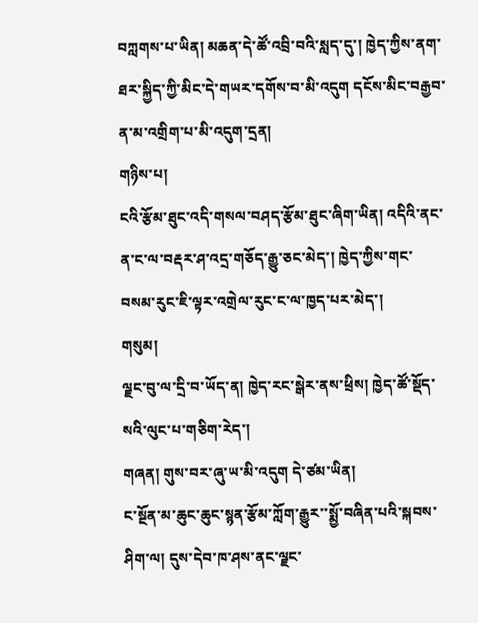བཀླགས་པ་ཡིན། མཆན་དེ་ཚོ་འབྲི་བའི་སླད་དུ་། ཁྱེད་ཀྱིས་ནག་ཐར་སྐྱིད་ཀྱི་མིང་དེ་གཡར་དགོས་བ་མི་འདུག དངོས་མིང་བརྒྱབ་ན་མ་འགྲིག་པ་མི་འདུག་དྲན།
གཉིས་པ།
ངའི་རྩོམ་ཐུང་འདི་གསལ་བཤད་རྩོམ་ཐུང་ཞིག་ཡིན། འདིའི་ནང་ན་ང་ལ་བརྡར་ཤ་འདྲ་གཅོད་རྒྱུ་ཅང་མེད་། ཁྱེད་ཀྱིས་གང་བསམ་རུང་ཇི་ལྟར་འགྲེལ་རུང་ང་ལ་ཁྱད་པར་མེད་།
གསུམ།
ལྗང་བུ་ལ་དྲི་བ་ཡོད་ན། ཁྱེད་རང་སྒེར་ནས་ཕྲིས། ཁྱེད་ཚོ་སྡོད་སའི་ལུང་པ་གཅིག་རེད་།
གཞན། གུས་བར་ཞུ་ཡ་མི་འདུག དེ་ཙམ་ཡིན།
ང་སྔོན་མ་ཆུང་ཆུང་སྙན་རྩོམ་ཀློག་རྒྱུར་་སྨྱོ་བཞིན་པའི་སྐབས་ཤིག་ལ། དུས་དེབ་ཁ་ཤས་ནང་ལྗང་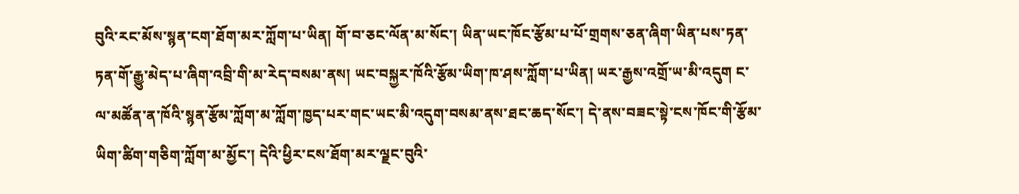བུའི་རང་མོས་སྙན་ངག་ཐོག་མར་ཀློག་པ་ཡིན། གོ་བ་ཅང་ལོན་མ་སོང་། ཡིན་ཡང་ཁོང་རྩོམ་པ་པོ་གྲགས་ཅན་ཞིག་ཡིན་པས་ཏན་ཏན་གོ་རྒྱུ་མེད་པ་ཞིག་འབྲི་གི་མ་རེད་བསམ་ནས། ཡང་བསྐྱར་ཁོའི་རྩོམ་ཡིག་ཁ་ཤས་ཀློག་པ་ཡིན། ཡར་རྒྱས་འགྲོ་ཡ་མི་འདུག ང་ལ་མཚོན་ན་ཁོའི་སྙན་རྩོམ་ཀློག་མ་ཀློག་ཁྱད་པར་གང་ཡང་མི་འདུག་བསམ་ནས་ཐང་ཆད་སོང་། དེ་ནས་བཟང་སྟེ་ངས་ཁོང་གི་རྩོམ་ཡིག་ཚིག་གཅིག་ཀློག་མ་མྱོང་། དེའི་ཕྱིར་ངས་ཐོག་མར་ལྗང་བུའི་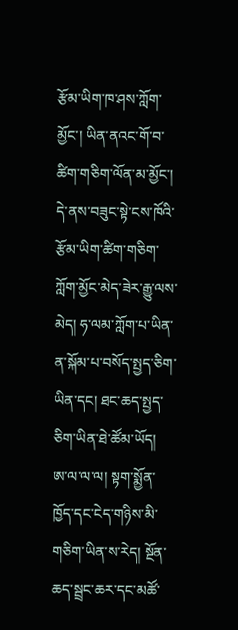རྩོམ་ཡིག་ཁ་ཤས་ཀློག་མྱོང་། ཡིན་ནའང་གོ་བ་ཚིག་གཅིག་ལོན་མ་མྱོང་། དེ་ནས་བཟུང་སྟེ་ངས་ཁོའི་རྩོམ་ཡིག་ཚིག་གཅིག་ཀློག་མྱོང་མེད་ཟེར་རྒྱུ་ལས་མེད། ཧ་ལམ་ཀློག་པ་ཡིན་ན་སྐོམ་པ་བསོད་སྤྱད་ཅིག་ཡིན་དང། ཐང་ཆད་སྤྱད་ཅིག་ཡིན་ཐེ་ཚོམ་ཡོད།
ཨ་ལ་ལ་ལ། སྟག་སྨྱོན་ཁྱོད་དང་ངེད་གཉིས་མི་གཅིག་ཡིན་ས་རེད། སྔོན་ཆད་སྦྲང་ཆར་དང་མཚོ་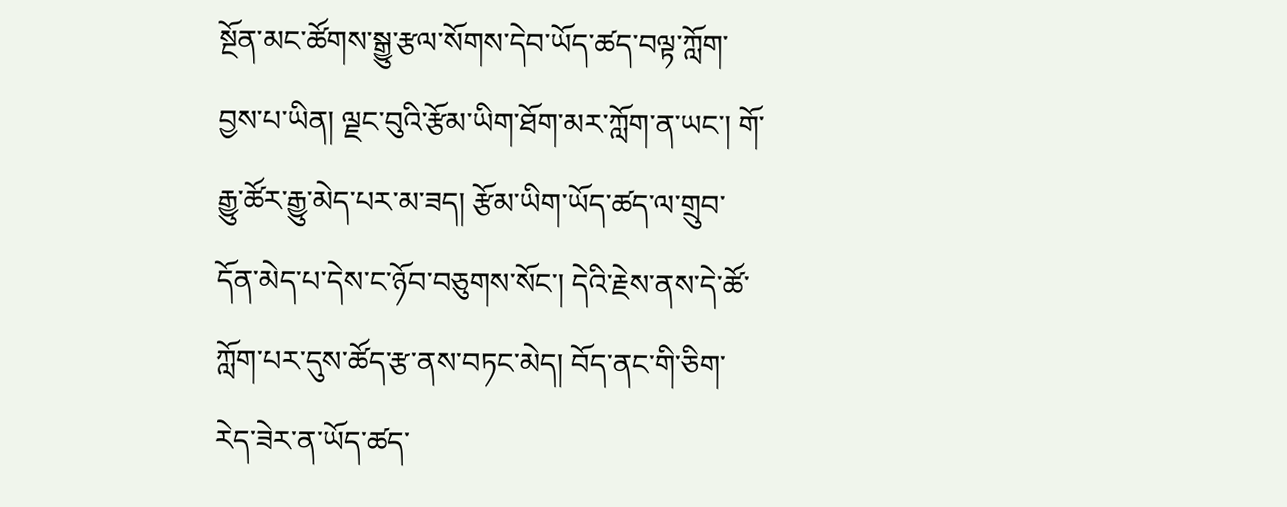སྔོན་མང་ཚོགས་སྒྱུ་རྩལ་སོགས་དེབ་ཡོད་ཚད་བལྟ་ཀློག་བྱས་པ་ཡིན། ལྗང་བུའི་རྩོམ་ཡིག་ཐོག་མར་ཀློག་ན་ཡང་། གོ་རྒྱུ་ཚོར་རྒྱུ་མེད་པར་མ་ཟད། རྩོམ་ཡིག་ཡོད་ཚད་ལ་གྲུབ་དོན་མེད་པ་དེས་ང་ཉོབ་བཅུགས་སོང་། དེའི་རྗེས་ནས་དེ་ཚོ་ཀློག་པར་དུས་ཚོད་རྩ་ནས་བཏང་མེད། བོད་ནང་གི་ཅིག་རེད་ཟེར་ན་ཡོད་ཚད་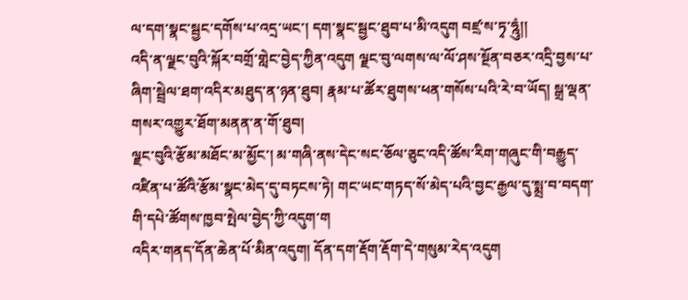ལ་དག་སྣང་སྦྱང་དགོས་པ་འདྲ་ཡང་། དག་སྣང་སྦྱང་ཐུབ་པ་མི་འདུག བཛྲ་ས་ཏྭ་ཧྰུཾ།།
འདི་ན་ལྗང་བུའི་སྐོར་བགྲོ་གླེང་བྱེད་ཀྱིན་འདུག ལྗང་བུ་ལགས་ལ་ལོ་ཤས་སྔོན་བཅར་འདྲི་བྱས་པ་ཞིག་སྦྲེལ་ཐག་འདིར་མཐུད་ན་ཉན་ཐུབ། རྣམ་པ་ཚོར་ཐུགས་ཕན་གསོས་པའི་རེ་བ་ཡོད། སྒྲ་ལྡན་གསར་འགྱུར་ཐོག་མནན་ན་གོ་ཐུབ།
ལྗང་བུའི་རྩོམ་མཐོང་མ་མྱོང་། མ་གཞི་ནས་དེང་སང་ཅོལ་ཅུང་འདི་ཚོས་རིག་གཞུང་གི་བརྒྱུད་འཛིན་པ་ཚོའི་རྩོམ་སྣང་མེད་དུ་བཏངས་ཏེ། གང་ཡང་གཏད་སོ་མེད་པའི་བྱང་རྒྱལ་དུ་སྨྲ་བ་བདག་གི་དཔེ་ཚོགས་ཁྱབ་སྤེལ་བྱེད་ཀྱི་འདུག་ག
འདིར་གནད་དོན་ཆེན་པོ་མིན་འདུག། དོན་དག་རྡོག་རྡོག་དེ་གསུམ་རེད་འདུག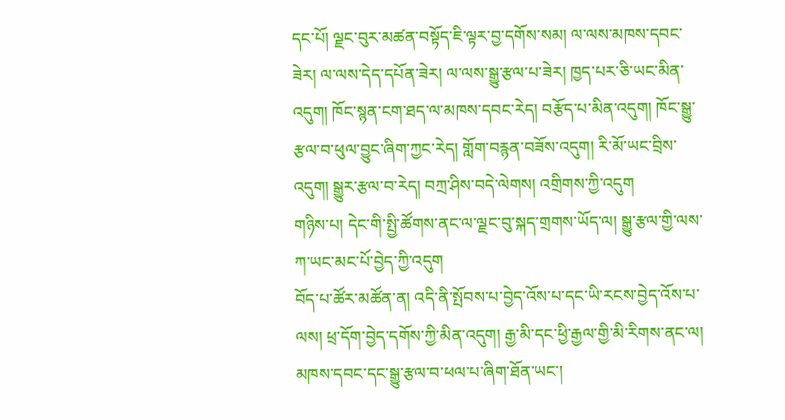དང་པོ། ལྗང་བུར་མཚན་བསྟོད་ཇི་ལྟར་བྱ་དགོས་སམ། ལ་ལས་མཁས་དབང་ཟེར། ལ་ལས་དེད་དཔོན་ཟེར། ལ་ལས་སྒྱུ་རྩལ་པ་ཟེར། ཁྱད་པར་ཅི་ཡང་མིན་འདུག། ཁོང་སྙན་ངག་ཐད་ལ་མཁས་དབང་རེད། བརྩོད་པ་མིན་འདུག། ཁོང་སྒྱུ་རྩལ་བ་ཕུལ་བྱུང་ཞིག་ཀྱང་རེད། གློག་བརྙན་བཟོས་འདུག། རི་མོ་ཡང་བྲིས་འདུག། སྒྱུར་རྩལ་བ་རེད། བཀྲ་ཤིས་བདེ་ལེགས། འགྲིགས་ཀྱི་འདུག
གཉིས་པ། དེང་གི་སྤྱི་ཚོགས་ནང་ལ་ལྗང་བུ་སྐད་གྲགས་ཡོད་ལ། སྒྱུ་རྩལ་གྱི་ལས་ཀ་ཡང་མང་པོ་བྱེད་ཀྱི་འདུག
བོད་པ་ཚོར་མཚོན་ན། འདི་ནི་སྤོབས་པ་བྱེད་འོས་པ་དང་ཡི་རངས་བྱེད་འོས་པ་ལས། ཕྲ་དོག་བྱེད་དགོས་ཀྱི་མིན་འདུག། རྒྱ་མི་དང་ཕྱི་རྒྱལ་གྱི་མི་རིགས་ནང་ལ། མཁས་དབང་དང་སྒྱུ་རྩལ་བ་ཕལ་པ་ཞིག་ཐོན་ཡང་།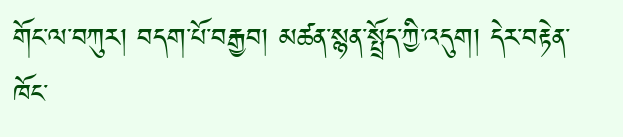གོང་ལ་བཀུར། བདག་པོ་བརྒྱབ། མཚན་སྙན་སྤྲོད་ཀྱི་འདུག། དེར་བརྟེན་ཁོང་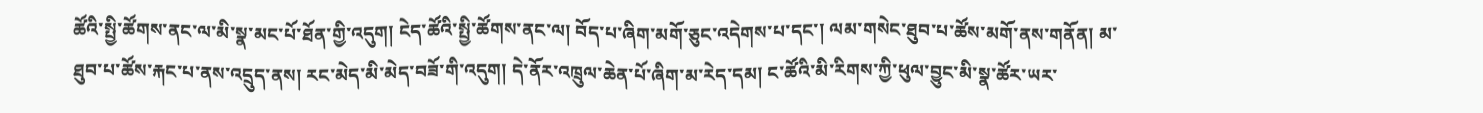ཚོའི་སྤྱི་ཚོགས་ནང་ལ་མི་སྣ་མང་པོ་ཐོན་གྱི་འདུག། ངེད་ཚོའི་སྤྱི་ཚོགས་ནང་ལ། བོད་པ་ཞིག་མགོ་ཅུང་འདེགས་པ་དང་། ལམ་གསེང་ཐུབ་པ་ཚོས་མགོ་ནས་གནོན། མ་ཐུབ་པ་ཚོས་རྐང་པ་ནས་འདྲུད་ནས། རང་མེད་མི་མེད་བཟོ་གི་འདུག། དེ་ནོར་འཁྲུལ་ཆེན་པོ་ཞིག་མ་རེད་དམ། ང་ཚོའི་མི་རིགས་ཀྱི་ཕུལ་བྱུང་མི་སྣ་ཚོར་ཡར་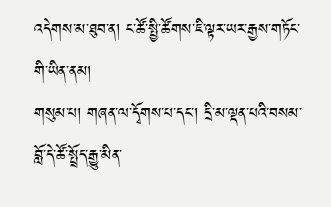འདེགས་མ་ཐུབ་ན། ང་ཚོ་སྤྱི་ཚོགས་ཇི་ལྟར་ཡར་རྒྱས་གཏོང་གི་ཡིན་ནམ།
གསུམ་པ། གཞན་ལ་དྭོགས་པ་དང་། དྲི་མ་ལྡན་པའི་བསམ་བློ་དེ་ཚོ་སྤྲོད་རྒྱུ་མིན་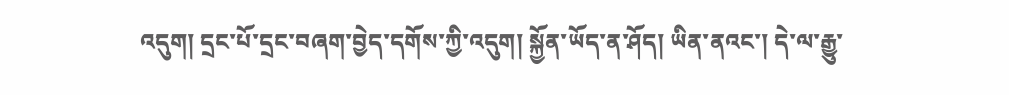འདུག། དྲང་པོ་དྲང་བཞག་བྱེད་དགོས་ཀྱི་འདུག། སྐྱོན་ཡོད་ན་ཤོད། ཡིན་ནའང་། དེ་ལ་རྒྱུ་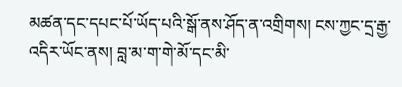མཚན་དང་དཔང་པོ་ཡོད་པའི་སྒོ་ནས་ཤོད་ན་འགྲིགས། ངས་ཀྱང་དྲ་རྒྱ་འདིར་ཡོང་ནས། བླ་མ་ག་གེ་མོ་དང་མི་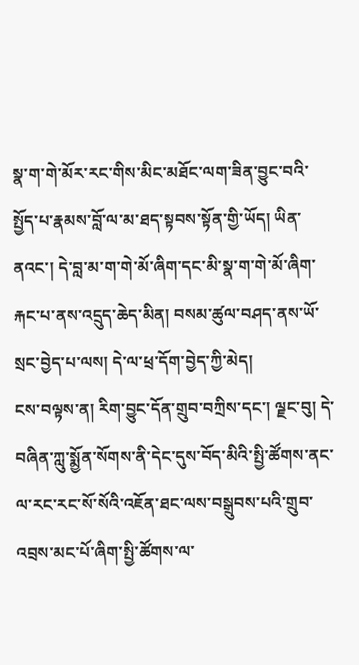སྣ་ག་གེ་མོར་རང་གིས་མིང་མཐོང་ལག་ཟིན་བྱུང་བའི་སྤྱོད་པ་རྣམས་བློ་ལ་མ་ཐད་སྟབས་སྟོན་གྱི་ཡོད། ཡིན་ནའང་། དེ་བླ་མ་ག་གེ་མོ་ཞིག་དང་མི་སྣ་ག་གེ་མོ་ཞིག་རྐང་པ་ནས་འདྲུད་ཆེད་མིན། བསམ་ཚུལ་བཤད་ནས་ཡོ་སྲང་བྱེད་པ་ལས། དེ་ལ་ཕྲ་དོག་བྱེད་ཀྱི་མེད།
ངས་བལྟས་ན། རིག་བྱུང་དོན་གྲུབ་བཀྲིས་དང་། ལྗང་བུ། དེ་བཞིན་ཀླུ་སྨྱོན་སོགས་ནི་དེང་དུས་བོད་མིའི་སྤྱི་ཚོགས་ནང་ལ་རང་རང་སོ་སོའི་འཇོན་ཐང་ལས་བསྒྲུབས་པའི་གྲུབ་འབྲས་མང་པོ་ཞིག་སྤྱི་ཚོགས་ལ་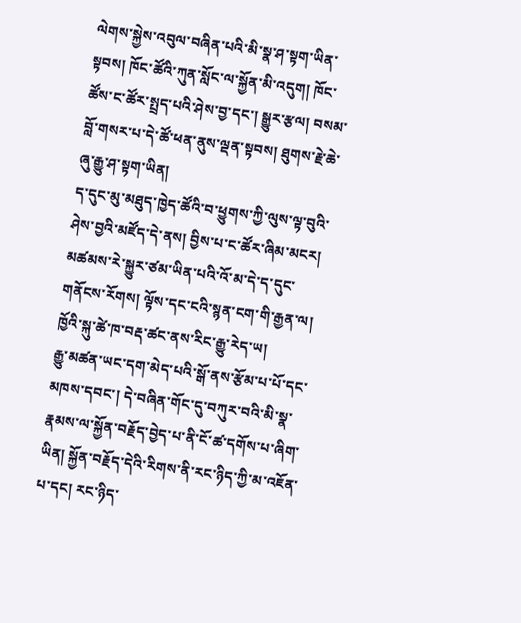ལེགས་སྐྱེས་འབུལ་བཞིན་པའི་མི་སྣ་ཤ་སྟག་ཡིན་སྟབས། ཁོང་ཚོའི་ཀུན་སློང་ལ་སྐྱོན་མི་འདུག། ཁོང་ཚོས་ང་ཚོར་སྤྲད་པའི་ཤེས་བྱ་དང་། སྒྱུར་རྩལ། བསམ་བློ་གསར་པ་དེ་ཚོ་ཕན་ནུས་ལྡན་སྟབས། ཐུགས་རྗེ་ཆེ་ཞུ་རྒྱུ་ཤ་སྟག་ཡིན།
ད་དུང་མུ་མཐུད་ཁྱེད་ཚོའི་བ་ཕྱུགས་ཀྱི་ལུས་ལྟ་བུའི་ཤེས་བྱའི་མཛོད་དེ་ནས། བྱིས་པ་ང་ཚོར་ཞིམ་མངར། མཚམས་རེ་སྐྱུར་ཙམ་ཡིན་པའི་འོ་མ་དེ་ད་དུང་གནོངས་རོགས། ལྟོས་དང་ངའི་སྙན་ངག་གི་རྒྱན་ལ།
ཁྱོའི་སྐུ་ཚེ་ཁ་བརྡ་ཚང་ནས་རིང་རྒྱུ་རེད་ཡ།
རྒྱུ་མཚན་ཡང་དག་མེད་པའི་སྒོ་ནས་རྩོམ་པ་པོ་དང་མཁས་དབང་། དེ་བཞིན་གོང་དུ་བཀུར་བའི་མི་སྣ་རྣམས་ལ་སྐྱོན་བརྗོད་བྱེད་པ་ནི་ངོ་ཚ་དགོས་པ་ཞིག་ཡིན། སྐྱོན་བརྗོད་དེའི་རིགས་ནི་རང་ཉིད་ཀྱི་མ་འཇོན་པ་དང། རང་ཉིད་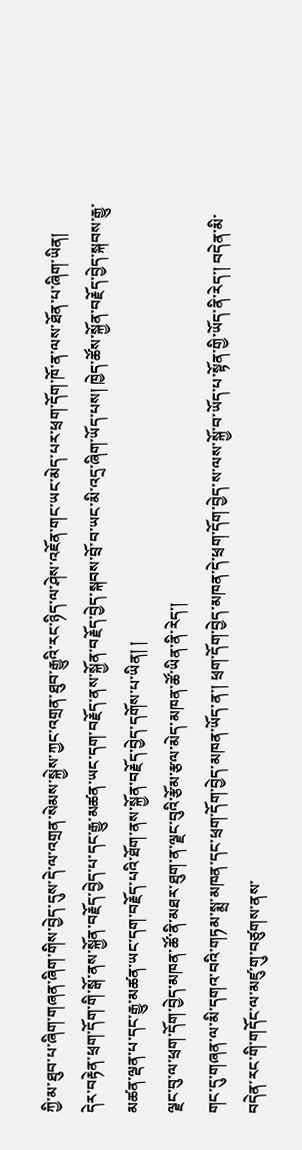ཀྱི་མ་ཐུབ་པ་ཞིག་གཞན་ཞིག་གིས་བྱེད་དུས་དེ་ལ་འགྲན་སེམས་སྐྱེས་ཀྱང་འགྲན་ཐུབ་རྒྱུའི་རང་ཉིད་ལ་ཤེས་འཇོན་གང་ཡང་མེད་པར་ཕྲག་དོག་ཁོ་ན་ལས་ཐོན་པ་ཞིག་ཡིན། དེར་བརྟེན་ཕྲག་དོག་གི་སྒོ་ནས་སྐྱོན་བརྗོད་བྱེད་པ་དང་རྒྱུ་མཚན་ཡང་དག་བརྗོད་ནས་སྐྱོན་བརྗོད་བྱེད་སྐབས་བྲོ་བ་ཡང་མི་འདྲ་ཞིག་ཡོད་པས། ཁྱེད་ཚོས་སྐྱོན་བརྗོད་བྱེད་སྐབས་རྒྱུ་མཚན་ལྡན་པ་དང་རྒྱུ་མཚན་ཡང་དག་བརྗོད་པའི་ཐོག་ནས་སྐྱོན་བརྗོད་བྱེད་དགོས་པ་ཡིན། །
ལྗང་བུ་ལ་ཕྲག་དོག་བྱེད་མཁན་ཚོ་ནི་མཐར་ཐུག་ན་ལྗང་བུའི་རྩོམ་རྩལ་མེད་མཁན་ཚོ་ཡིན་ནི་རེད་།
གང་དུ་གཞན་ལ་མི་དགའ་བའི་གཏམ་སྨྲ་མཁན་དང་ཕྲག་དོག་བྱེད་མཁན་ཡོད་ན་། ཕྲག་དོག་བྱེད་མཁན་དེ་ཕྲག་དོག་བྱེད་ས་ལས་སྐྱོ་བ་ཡོད་པ་སྟོན་གྱི་ཡོད་ནི་རེད་། བདེན་མི་བདེན་རང་གི་གདོང་ལ་མཛུ་གུ་བཙུགས་ནས་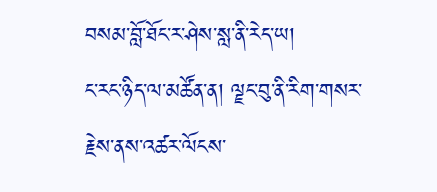བསམ་བློ་ཐོང་ར་ཤེས་སླ་ནི་རེད་ཡ།
ང་རང་ཉིད་ལ་མཚོན་ན། ལྗང་བུ་ནི་རིག་གསར་རྗེས་ནས་འཚར་ལོངས་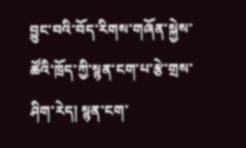བྱུང་བའི་བོད་རིགས་གཞོན་སྐྱེས་ཚོའི་ཁྲོད་ཀྱི་སྙན་ངག་པ་རྩེ་གྲས་ཤིག་རེད། སྙན་ངག་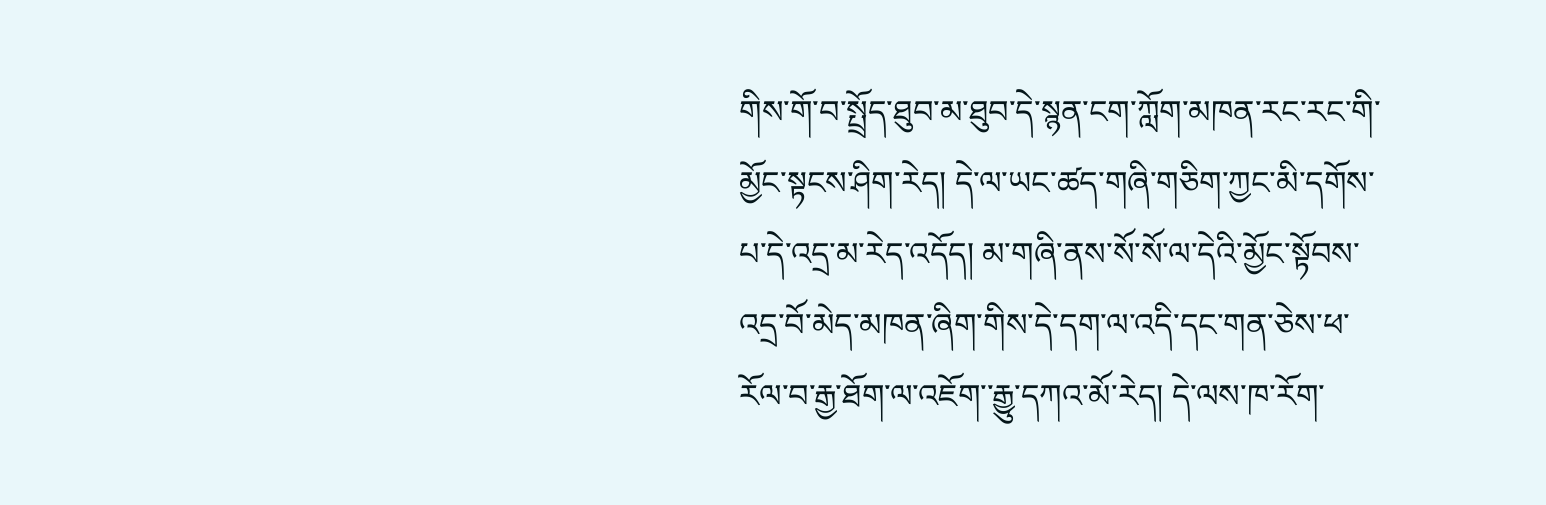གིས་གོ་བ་སྤྲོད་ཐུབ་མ་ཐུབ་དེ་སྙན་ངག་ཀློག་མཁན་རང་རང་གི་མྱོང་སྟངས་ཤིག་རེད། དེ་ལ་ཡང་ཚད་གཞི་གཅིག་ཀྱང་མི་དགོས་པ་དེ་འདྲ་མ་རེད་འདོད། མ་གཞི་ནས་སོ་སོ་ལ་དེའི་མྱོང་སྟོབས་འདྲ་བོ་མེད་མཁན་ཞིག་གིས་དེ་དག་ལ་འདི་དང་གན་ཅེས་ཕ་རོལ་བ་རྒྱ་ཐོག་ལ་འཇོག་་རྒྱུ་དཀའ་མོ་རེད། དེ་ལས་ཁ་རོག་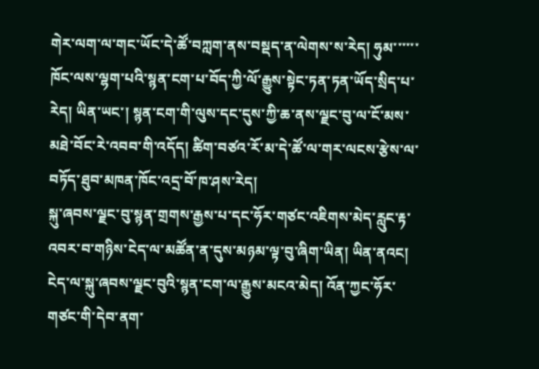གེར་ལག་ལ་གང་ཡོང་དེ་ཚོ་བཀླག་ནས་བསྡད་ན་ལེགས་ས་རེད། ཧུམ་་་་་་ཁོང་ལས་ལྷག་པའི་སྙན་ངག་པ་བོད་ཀྱི་ལོ་རྒྱུས་སྟེང་ཏན་ཏན་ཡོད་སྲིད་པ་རེད། ཡིན་ཡང་། སྙན་ངག་གི་ལུས་དང་དུས་ཀྱི་ཆ་ནས་ལྗང་བུ་ལ་ངོ་མས་མཐེ་བོང་རེ་འབབ་གི་འདོད། ཚིག་བཙའ་རོ་མ་དེ་ཚོ་ལ་གར་ལངས་རྩེས་ལ་བཏོད་ཐུབ་མཁན་ཁོང་འདྲ་བོ་ཁ་ཤས་རེད།
སྐུ་ཞབས་ལྗང་བུ་སྙན་གྲགས་རྒྱས་པ་དང་ཧོར་གཙང་འཇིགས་མེད་རླུང་རྟ་འབར་བ་གཉིས་ངེད་ལ་མཚོན་ན་དུས་མཉམ་ལྟ་བུ་ཞིག་ཡིན། ཡིན་ནའང། ངེད་ལ་སྐུ་ཞབས་ལྗང་བུའི་སྙན་ངག་ལ་རྒྱུས་མངའ་མེད། འོན་ཀྱང་ཧོར་གཙང་གི་དེབ་ནག་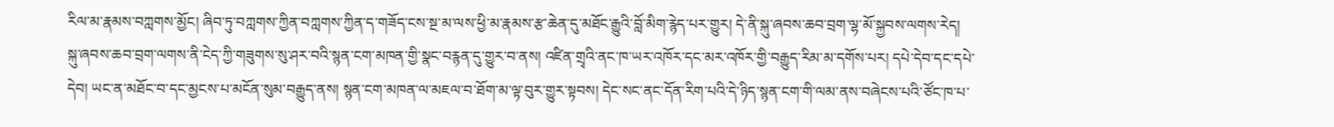རིལ་མ་རྣམས་བཀླགས་མྱོང། ཞིབ་ཏུ་བཀླགས་ཀྱིན་བཀླགས་ཀྱིན་ད་གཟོད་ངས་སྔ་མ་ལས་ཕྱི་མ་རྣམས་རྩ་ཆེན་དུ་མཐོང་རྒྱུའི་བློ་མིག་རྙེད་པར་གྱུར། དེ་ནི་སྐུ་ཞབས་ཆབ་བྲག་ལྷ་མོ་སྐྱབས་ལགས་རེད། སྐུ་ཞབས་ཆབ་བྲག་ལགས་ནི་ངེད་ཀྱི་གཟུགས་སུ་ཤར་བའི་སྙན་ངག་མཁན་གྱི་སྣང་བརྙན་དུ་གྱུར་བ་ནས། འཛིན་གྲྭའི་ནང་ཁ་ཡར་འཁོར་དང་མར་འཁོར་གྱི་བརྒྱུད་རིམ་མ་དགོས་པར། དཔེ་དེབ་དང་དཔེ་དེབ། ཡང་ན་མཐོང་བ་དང་མྱངས་པ་མངོན་སུམ་བརྒྱུད་ནས། སྙན་ངག་མཁན་ལ་མཇལ་བ་ཐོག་མ་ལྟ་བུར་གྱུར་སྟབས། དེང་སང་ནང་དོན་རིག་པའི་དེ་ཉིད་སྙན་ངག་གི་ལམ་ནས་བཞེངས་པའི་ཙོང་ཁ་པ་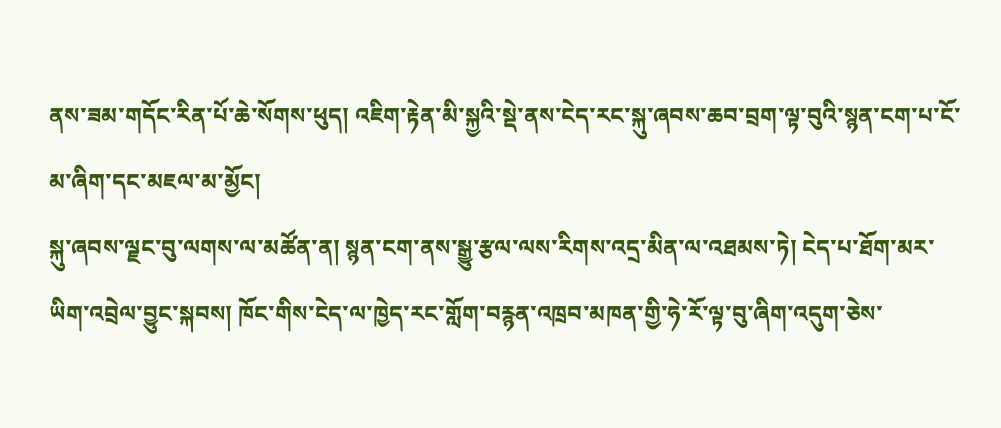ནས་ཟམ་གདོང་རིན་པོ་ཆེ་སོགས་ཕུད། འཇིག་རྟེན་མི་སྐྱའི་སྡེ་ནས་ངེད་རང་སྐུ་ཞབས་ཆབ་བྲག་ལྟ་བུའི་སྙན་ངག་པ་ངོ་མ་ཞིག་དང་མཇལ་མ་མྱོང།
སྐུ་ཞབས་ལྗང་བུ་ལགས་ལ་མཚོན་ན། སྙན་ངག་ནས་སྒྱུ་རྩལ་ལས་རིགས་འདྲ་མིན་ལ་འཐམས་ཏེ། ངེད་པ་ཐོག་མར་ཡིག་འབྲེལ་བྱུང་སྐབས། ཁོང་གིས་ངེད་ལ་ཁྱེད་རང་གློག་བརྙན་འཁྲབ་མཁན་གྱི་ཧེ་རོ་ལྟ་བུ་ཞིག་འདུག་ཅེས་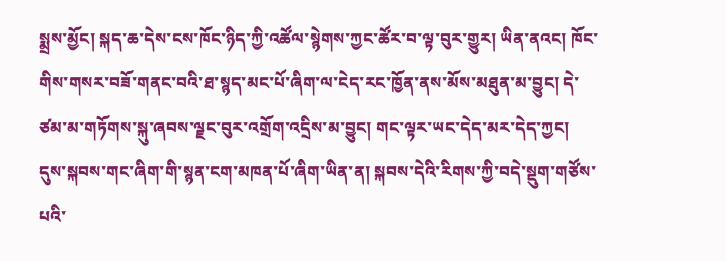སྨྲས་མྱོང། སྐད་ཆ་དེས་ངས་ཁོང་ཉིད་ཀྱི་འཚོལ་སྙེགས་ཀྱང་ཚོར་བ་ལྟ་བུར་གྱུར། ཡིན་ནའང། ཁོང་གིས་གསར་བཟོ་གནང་བའི་ཐ་སྙད་མང་པོ་ཞིག་ལ་ངེད་རང་ཁྱོན་ནས་མོས་མཐུན་མ་བྱུང། དེ་ཙམ་མ་གཏོགས་སྐུ་ཞབས་ལྗང་བུར་འགྲོག་འདྲིས་མ་བྱུང། གང་ལྟར་ཡང་དེད་མར་དེད་ཀྱང། དུས་སྐབས་གང་ཞིག་གི་སྙན་ངག་མཁན་པོ་ཞིག་ཡིན་ན། སྐབས་དེའི་རིགས་ཀྱི་བདེ་སྡུག་གཙོས་པའི་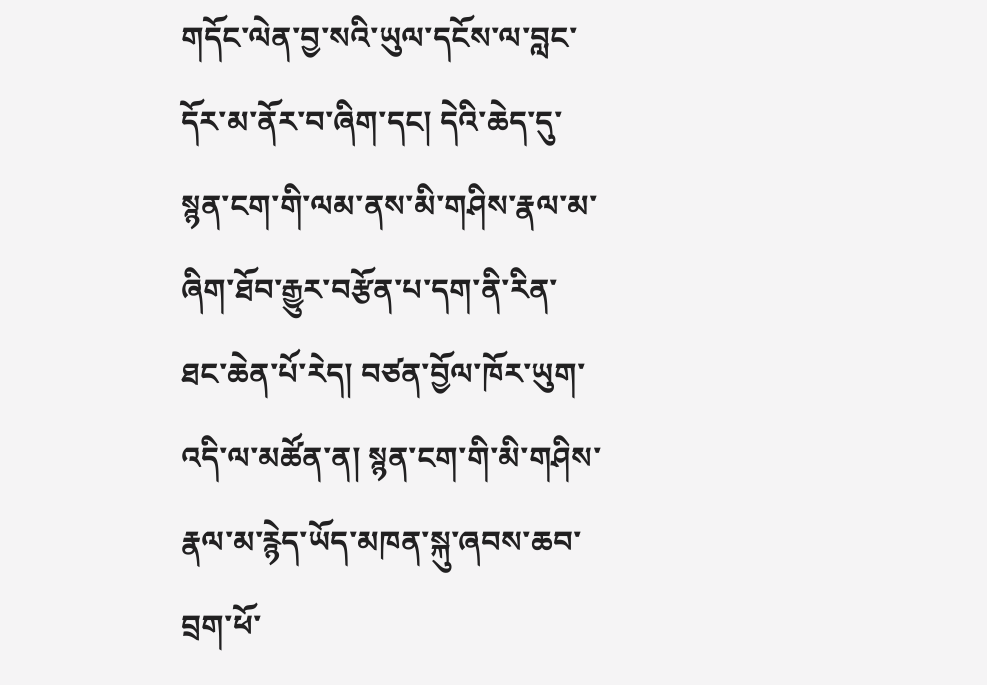གདོང་ལེན་བྱ་སའི་ཡུལ་དངོས་ལ་བླང་དོར་མ་ནོར་བ་ཞིག་དང། དེའི་ཆེད་དུ་སྙན་ངག་གི་ལམ་ནས་མི་གཤིས་རྣལ་མ་ཞིག་ཐོབ་རྒྱུར་བརྩོན་པ་དག་ནི་རིན་ཐང་ཆེན་པོ་རེད། བཙན་བྱོལ་ཁོར་ཡུག་འདི་ལ་མཚོན་ན། སྙན་ངག་གི་མི་གཤིས་རྣལ་མ་རྙེད་ཡོད་མཁན་སྐུ་ཞབས་ཆབ་བྲག་ཕོ་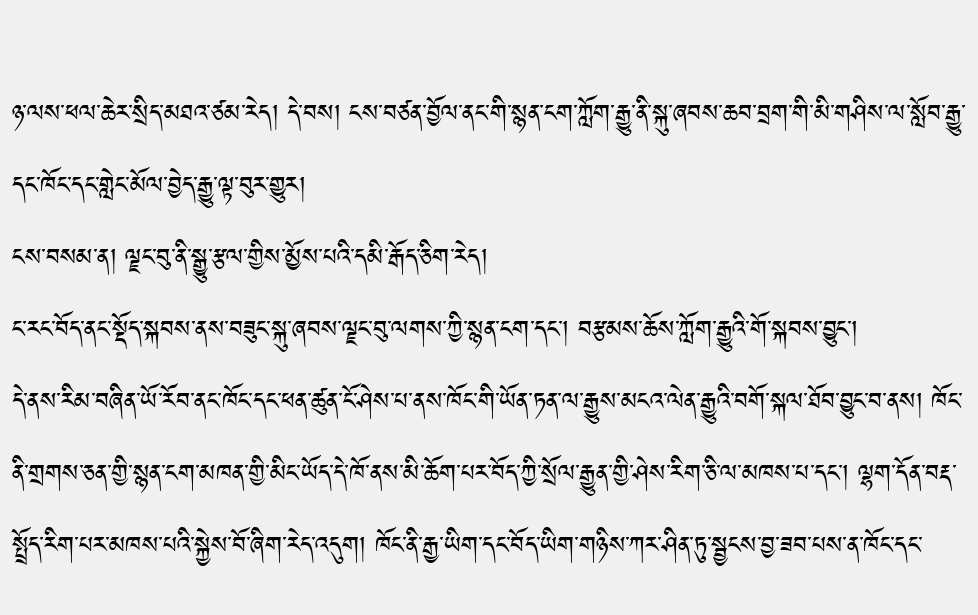ཉ་ལས་ཕལ་ཆེར་སྲིད་མཐའ་ཙམ་རེད། དེ་བས། ངས་བཙན་བྱོལ་ནང་གི་སྙན་ངག་ཀློག་རྒྱུ་ནི་སྐུ་ཞབས་ཆབ་བྲག་གི་མི་གཤིས་ལ་སློབ་རྒྱུ་དང་ཁོང་དང་གླེང་མོལ་བྱེད་རྒྱུ་ལྟ་བུར་གྱུར།
ངས་བསམ་ན། ལྗང་བུ་ནི་སྒྱུ་རྩལ་གྱིས་མྱོས་པའི་དམི་རྒོད་ཅིག་རེད།
ང་རང་བོད་ནང་སྡོད་སྐབས་ནས་བཟུང་སྐུ་ཞབས་ལྗང་བུ་ལགས་ཀྱི་སྙན་ངག་དང་། བརྩམས་ཆོས་ཀློག་རྒྱུའི་གོ་སྐབས་བྱུང་།
དེ་ནས་རིམ་བཞིན་ཡོ་རོབ་ནང་ཁོང་དང་ཕན་ཚུན་ངོ་ཤེས་པ་ནས་ཁོང་གི་ཡོན་ཏན་ལ་རྒྱུས་མངའ་ལེན་རྒྱུའི་བགོ་སྐལ་ཐོབ་བྱུང་བ་ནས། ཁོང་ནི་གྲགས་ཅན་གྱི་སྙན་ངག་མཁན་གྱི་མིང་ཡོད་དེ་ཁོ་ནས་མི་ཆོག་པར་བོད་ཀྱི་སྲོལ་རྒྱུན་གྱི་ཤེས་རིག་ཅི་ལ་མཁས་པ་དང་། ལྷག་དོན་བརྡ་སྤྲོད་རིག་པར་མཁས་པའི་སྐྱེས་བོ་ཞིག་རེད་འདུག། ཁོང་ནི་རྒྱ་ཡིག་དང་བོད་ཡིག་གཉིས་ཀར་ཤིན་ཏུ་སྦྱངས་བྱ་ཟབ་པས་ན་ཁོང་དང་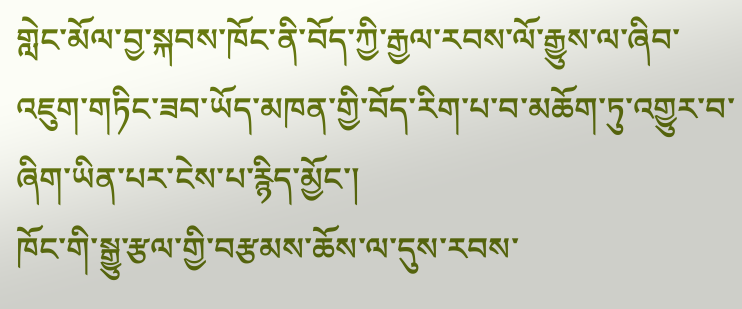གླེང་མོལ་བྱ་སྐབས་ཁོང་ནི་བོད་ཀྱི་རྒྱལ་རབས་ལོ་རྒྱུས་ལ་ཞིབ་འཇུག་གཏིང་ཟབ་ཡོད་མཁན་གྱི་བོད་རིག་པ་བ་མཆོག་ཏུ་འགྱུར་བ་ཞིག་ཡིན་པར་ངེས་པ་རྙིད་མྱོང་།
ཁོང་གི་སྒྱུ་རྩལ་གྱི་བརྩམས་ཆོས་ལ་དུས་རབས་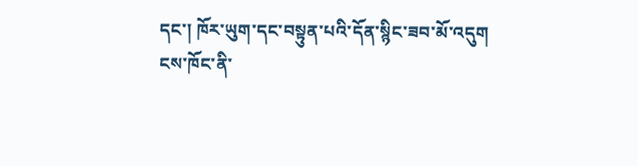དང་། ཁོར་ཡུག་དང་བསྟུན་པའི་དོན་སྙིང་ཟབ་མོ་འདུག
ངས་ཁོང་ནི་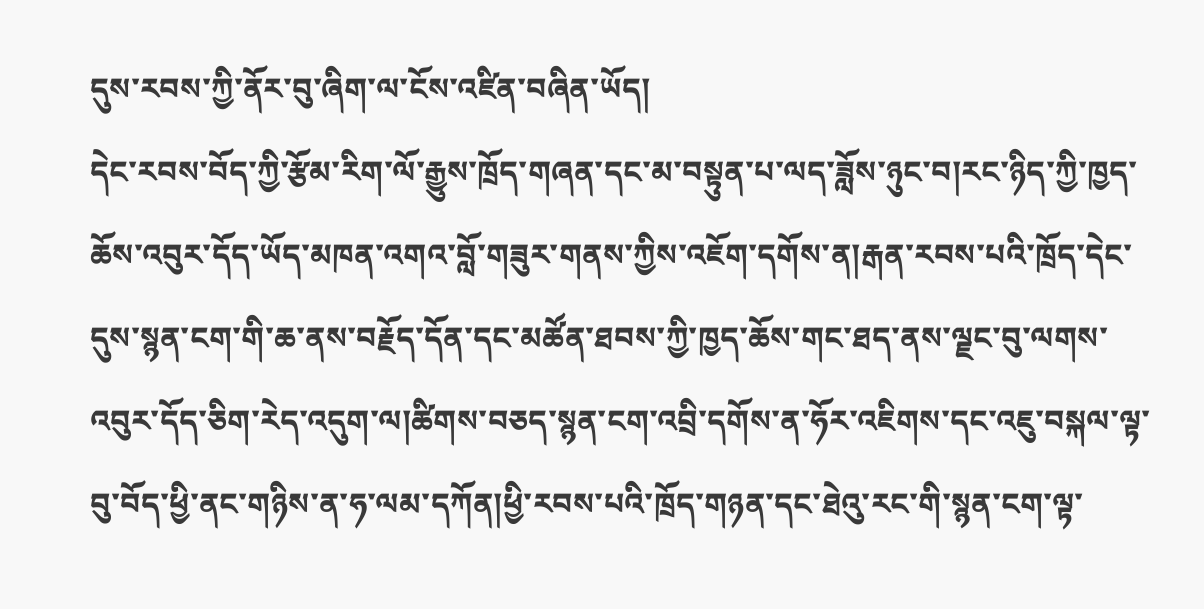དུས་རབས་ཀྱི་ནོར་བུ་ཞིག་ལ་ངོས་འཛིན་བཞིན་ཡོད།
དེང་རབས་བོད་ཀྱི་རྩོམ་རིག་ལོ་རྒྱུས་ཁྲོད་གཞན་དང་མ་བསྟུན་པ་ལད་ཟློས་ཉུང་བ།རང་ཉིད་ཀྱི་ཁྱད་ཆོས་འབུར་དོད་ཡོད་མཁན་འགའ་བློ་གཟུར་གནས་ཀྱིས་འཇོག་དགོས་ན།རྒན་རབས་པའི་ཁྲོད་དེང་དུས་སྙན་ངག་གི་ཆ་ནས་བརྗོད་དོན་དང་མཚོན་ཐབས་ཀྱི་ཁྱད་ཆོས་གང་ཐད་ནས་ལྗང་བུ་ལགས་འབུར་དོད་ཅིག་རེད་འདུག་ལ།ཚིགས་བཅད་སྙན་ངག་འབྲི་དགོས་ན་ཧོར་འཇིགས་དང་འཇུ་བསྐལ་ལྟ་བུ་བོད་ཕྱི་ནང་གཉིས་ན་ཧ་ལམ་དཀོན།ཕྱི་རབས་པའི་ཁྲོད་གཉན་དང་ཐེའུ་རང་གི་སྙན་ངག་ལྟ་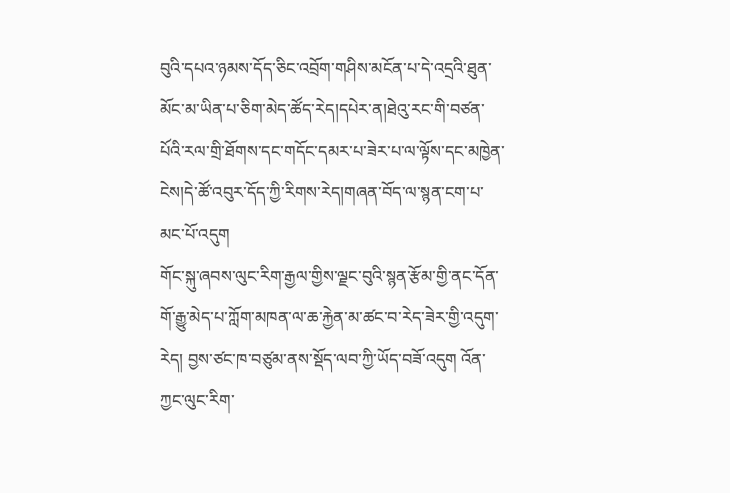བུའི་དཔའ་ཉམས་དོད་ཅིང་འབྲོག་གཤིས་མངོན་པ་དེ་འདྲའི་ཐུན་མོང་མ་ཡིན་པ་ཅིག་མེད་ཚོད་རེད།དཔེར་ན།ཐེའུ་རང་གི་བཙན་པོའི་རལ་གྲི་ཐོགས་དང་གདོང་དམར་པ་ཟེར་པ་ལ་ལྟོས་དང་མཁྱེན་ངེས།དེ་ཚོ་འབུར་དོད་ཀྱི་རིགས་རེད།གཞན་བོད་ལ་སྙན་ངག་པ་མང་པོ་འདུག
གོང་སྐུ་ཞབས་ལུང་རིག་རྒྱལ་གྱིས་ལྗང་བུའི་སྙན་རྩོམ་གྱི་ནང་དོན་གོ་རྒྱུ་མེད་པ་ཀློག་མཁན་ལ་ཆ་རྐྱེན་མ་ཚང་བ་རེད་ཟེར་གྱི་འདུག་རེད། བྱས་ཙང་ཁ་བཙུམ་ནས་སྡོད་ལབ་ཀྱི་ཡོད་བཟོ་འདུག འོན་ཀྱང་ལུང་རིག་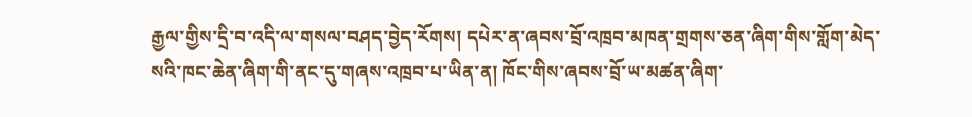རྒྱལ་གྱིས་དྲི་བ་འདི་ལ་གསལ་བཤད་བྱེད་རོགས། དཔེར་ན་ཞབས་བྲོ་འཁྲབ་མཁན་གྲགས་ཅན་ཞིག་གིས་གློག་མེད་སའི་ཁང་ཆེན་ཞིག་གི་ནང་དུ་གཞས་འཁྲབ་པ་ཡིན་ན། ཁོང་གིས་ཞབས་བྲོ་ཡ་མཚན་ཞིག་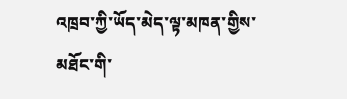འཁྲབ་ཀྱི་ཡོད་མེད་ལྟ་མཁན་གྱིས་མཐོང་གི་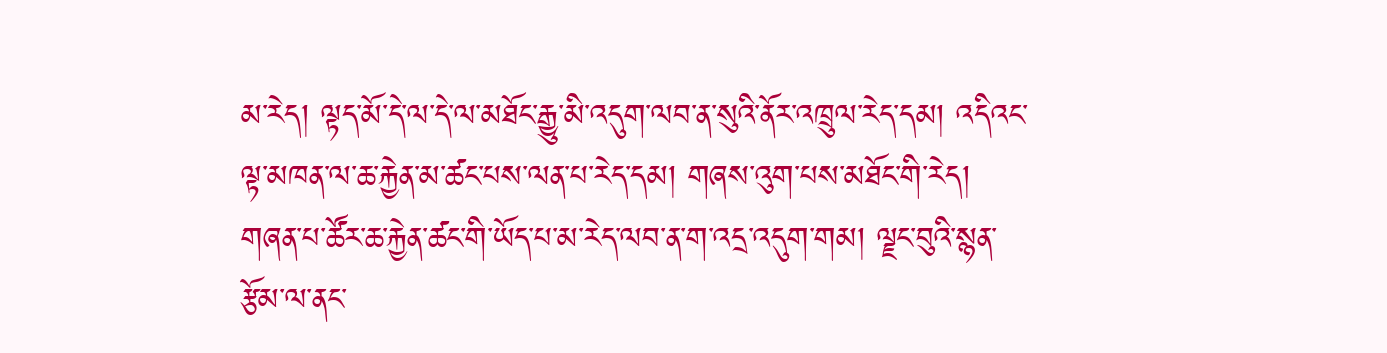མ་རེད། ལྟད་མོ་དེ་ལ་དེ་ལ་མཐོང་རྒྱུ་མི་འདུག་ལབ་ན་སུའི་ནོར་འཁྲུལ་རེད་དམ། འདིའང་ལྟ་མཁན་ལ་ཆ་རྐྱེན་མ་ཚང་པས་ལན་པ་རེད་དམ། གཞས་འུག་པས་མཐོང་གི་རེད། གཞན་པ་ཚོར་ཆ་རྐྱེན་ཚང་གི་ཡོད་པ་མ་རེད་ལབ་ན་ག་འདྲ་འདུག་གམ། ལྗང་བུའི་སྙན་རྩོམ་ལ་ནང་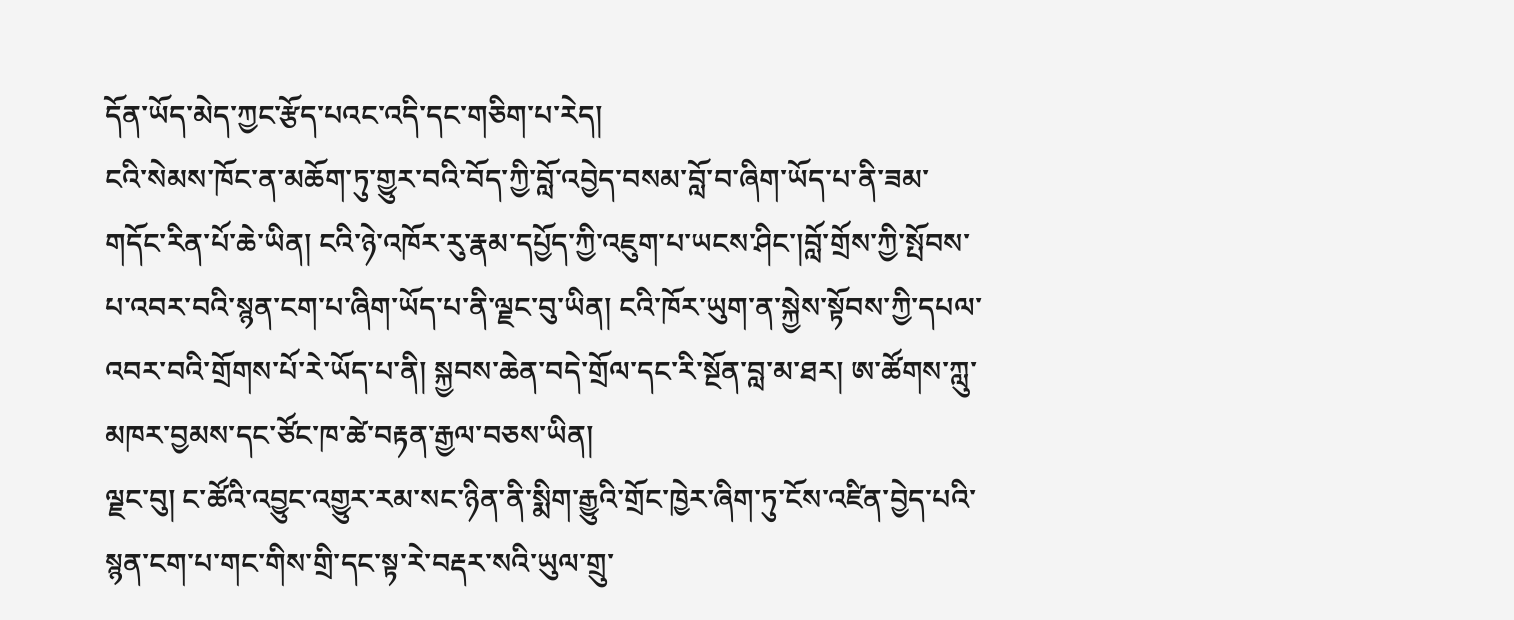དོན་ཡོད་མེད་ཀྱང་རྩོད་པའང་འདི་དང་གཅིག་པ་རེད།
ངའི་སེམས་ཁོང་ན་མཆོག་ཏུ་གྱུར་བའི་བོད་ཀྱི་བློ་འབྱེད་བསམ་བློ་བ་ཞིག་ཡོད་པ་ནི་ཟམ་གདོང་རིན་པོ་ཆེ་ཡིན། ངའི་ཉེ་འཁོར་རུ་རྣམ་དཔྱོད་ཀྱི་འཇུག་པ་ཡངས་ཤིང་།བློ་གྲོས་ཀྱི་སྤོབས་པ་འབར་བའི་སྙན་ངག་པ་ཞིག་ཡོད་པ་ནི་ལྗང་བུ་ཡིན། ངའི་ཁོར་ཡུག་ན་སྐྱེས་སྟོབས་ཀྱི་དཔལ་འབར་བའི་གྲོགས་པོ་རེ་ཡོད་པ་ནི། སྐྱབས་ཆེན་བདེ་གྲོལ་དང་རི་སྔོན་བླ་མ་ཐར། ཨ་ཚོགས་ཀླུ་མཁར་བྱམས་དང་ཙོང་ཁ་ཚེ་བརྟན་རྒྱལ་བཅས་ཡིན།
ལྗང་བུ། ང་ཚོའི་འབྱུང་འགྱུར་རམ་སང་ཉིན་ནི་སྨིག་རྒྱུའི་གྲོང་ཁྱེར་ཞིག་ཏུ་ངོས་འཛིན་བྱེད་པའི་སྙན་ངག་པ་གང་གིས་གྲི་དང་སྟ་རེ་བརྡར་སའི་ཡུལ་གྲུ་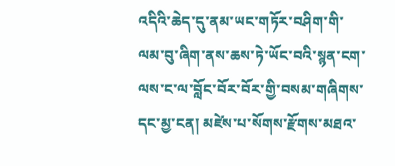འདིའི་ཆེད་དུ་ནམ་ཡང་གཏོར་བཤིག་གི་ལམ་བུ་ཞིག་ནས་ཆས་ཏེ་ཡོང་བའི་སྙན་ངག་ལས་ང་ལ་བློང་བོར་བོར་གྱི་བསམ་གཞིགས་དང་མྱ་ངན། མཛེས་པ་སོགས་རྫོགས་མཐའ་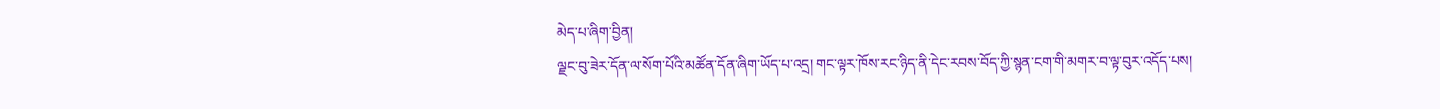མེད་པ་ཞིག་བྱིན།
ལྗང་བུ་ཟེར་དོན་ལ་སོག་པོའི་མཚོན་དོན་ཞིག་ཡོད་པ་འདྲ། གང་ལྟར་ཁོས་རང་ཉིད་ནི་དེང་རབས་བོད་ཀྱི་སྙན་ངག་གི་མགར་བ་ལྟ་བུར་འདོད་པས།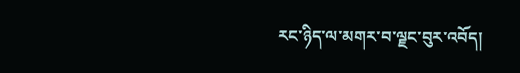རང་ཉིད་ལ་མགར་བ་ལྗང་བུར་འབོད།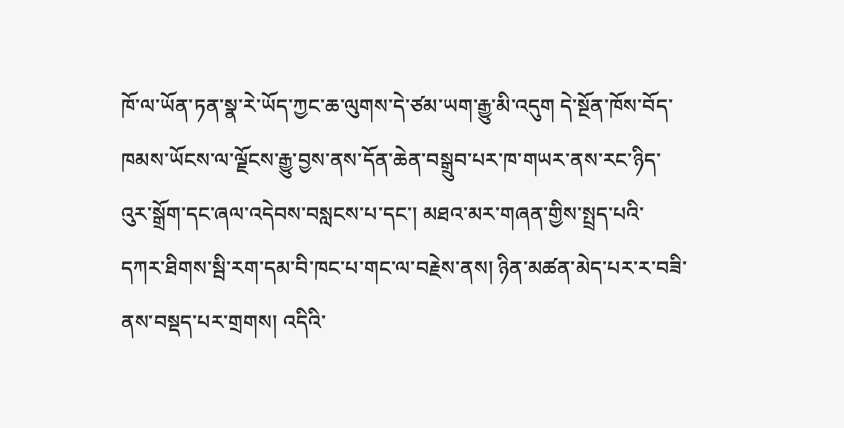ཁོ་ལ་ཡོན་ཏན་སྣ་རེ་ཡོད་ཀྱང་ཆ་ལུགས་དེ་ཙམ་ཡག་རྒྱུ་མི་འདུག དེ་སྔོན་ཁོས་བོད་ཁམས་ཡོངས་ལ་ལྗོངས་རྒྱུ་བྱས་ནས་དོན་ཆེན་བསྒྲུབ་པར་ཁ་གཡར་ནས་རང་ཉིད་འུར་སྒྲོག་དང་ཞལ་འདེབས་བསླངས་པ་དང་། མཐའ་མར་གཞན་གྱིས་སྤྲད་པའི་དཀར་ཐིགས་སྦི་རག་དམ་བི་ཁང་པ་གང་ལ་བརྗེས་ནས། ཉིན་མཚན་མེད་པར་ར་བཟི་ནས་བསྡད་པར་གྲགས། འདིའི་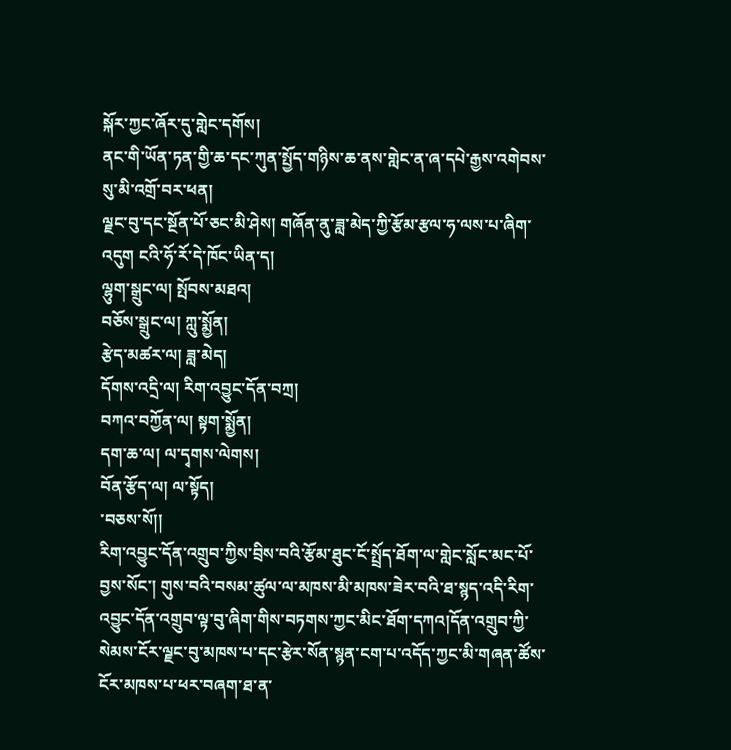སྐོར་ཀྱང་ཞོར་དུ་གླེང་དགོས།
ནང་གི་ཡོན་ཏན་གྱི་ཆ་དང་ཀུན་སྤྱོད་གཉིས་ཆ་ནས་གླེང་ན་ཞ་དཔེ་རྒྱས་འགེབས་སུ་མི་འགྲོ་བར་ཕན།
ལྗང་བུ་དང་སྔོན་པོ་ཅང་མི་ཤེས། གཞོན་ནུ་ཟླ་མེད་ཀྱི་རྩོམ་རྩལ་ཧ་ལས་པ་ཞིག་འདུག ངའི་ཧོ་རོ་དེ་ཁོང་ཡིན་ད།
ལྷུག་སྒྲུང་ལ། སྤོབས་མཐའ།
བཅོས་སྒྲུང་ལ། ཀླུ་སྨྱོན།
རྩེད་མཚར་ལ། ཟླ་མེད།
དོགས་འདྲི་ལ། རིག་འབྱུང་དོན་བཀྲ།
བཀའ་བཀྱོན་ལ། སྟག་སྨྱོན།
དག་ཆ་ལ། ལ་དྭགས་ལེགས།
བོན་རྩོད་ལ། ལ་སྟོད།
་བཅས་སོ།།
རིག་འབྱུང་དོན་འགྲུབ་ཀྱིས་བྲིས་བའི་རྩོམ་ཐུང་ངོ་སྤྲོད་ཐོག་ལ་གླེང་སློང་མང་པོ་བྱས་སོང་། གུས་བའི་བསམ་ཚུལ་ལ་མཁས་མི་མཁས་ཟེར་བའི་ཐ་སྙད་འདི་རིག་འབྱུང་དོན་འགྲུབ་ལྟ་བུ་ཞིག་གིས་བཏགས་ཀྱང་མིང་ཐོག་དཀའ།དོན་འགྲུབ་ཀྱི་སེམས་ངོར་ལྗང་བུ་མཁས་པ་དང་རྩེར་སོན་སྙན་ངག་པ་འདོད་ཀྱང་མི་གཞན་ཚོས་ངོར་མཁས་པ་ཕར་བཞག་ཐ་ན་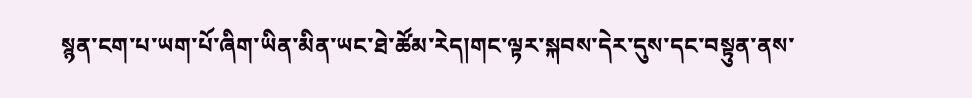སྙན་ངག་པ་ཡག་པོ་ཞིག་ཡིན་མིན་ཡང་ཐེ་ཚོམ་རེད།གང་ལྟར་སྐབས་དེར་དུས་དང་བསྟུན་ནས་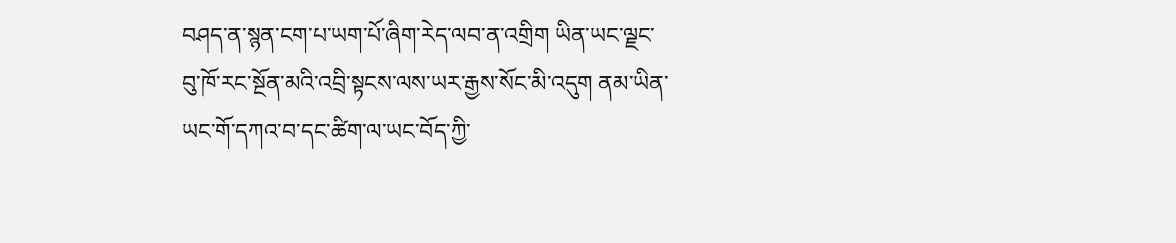བཤད་ན་སྙན་ངག་པ་ཡག་པོ་ཞིག་རེད་ལབ་ན་འགྲིག ཡིན་ཡང་ལྗང་བུ་ཁོ་རང་སྔོན་མའི་འབྲི་སྟངས་ལས་ཡར་རྒྱས་སོང་མི་འདུག ནམ་ཡིན་ཡང་གོ་དཀའ་བ་དང་ཚིག་ལ་ཡང་བོད་ཀྱི་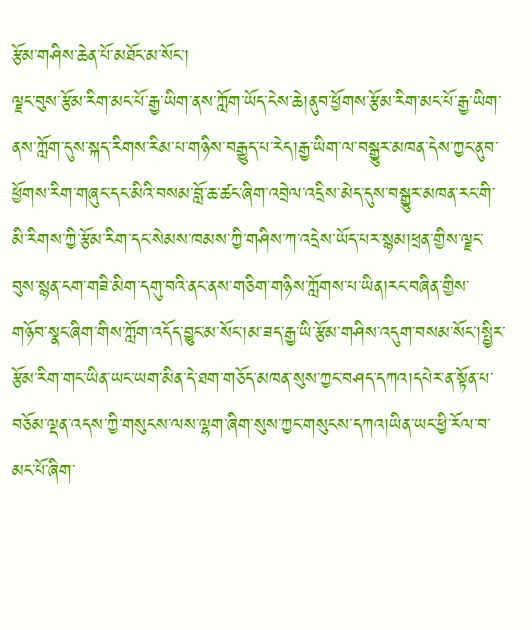རྩོམ་གཤིས་ཆེན་པོ་མཐོང་མ་སོང་།
ལྗང་བུས་རྩོམ་རིག་མང་པོ་རྒྱ་ཡིག་ནས་ཀློག་ཡོད་ངེས་ཆེ།ནུབ་ཕྱོགས་རྩོམ་རིག་མང་པོ་རྒྱ་ཡིག་ནས་ཀློག་དུས་སྐད་རིགས་རིམ་པ་གཉིས་བརྒྱུད་པ་རེད།རྒྱ་ཡིག་ལ་བསྒྱུར་མཁན་དེས་ཀྱང་ནུབ་ཕྱོགས་རིག་གཞུང་དང་མིའི་བསམ་བློ་ཆ་ཚང་ཞིག་འབྲེལ་འདྲིས་མེད་དུས་བསྒྱུར་མཁན་རང་གི་མི་རིགས་ཀྱི་རྩོམ་རིག་དང་སེམས་ཁམས་ཀྱི་གཤིས་ཀ་འདྲེས་ཡོད་པར་སྙམ།ཕྲན་གྱིས་ལྗང་བུས་སྙན་ངག་གཟི་མིག་དགུ་བའི་ནང་ནས་གཅིག་གཉིས་ཀློགས་པ་ཡིན།རང་བཞིན་གྱིས་གཉོབ་སྣང་ཞིག་གིས་ཀློག་འདོད་བྱུང་མ་སོང་།མ་ཟད་རྒྱ་ཡི་རྩོམ་གཤིས་འདུག་བསམ་སོང་།སྤྱིར་རྩོམ་རིག་གང་ཡིན་ཡང་ཡག་མིན་དེ་ཐག་གཅོད་མཁན་སུས་ཀྱང་བཤད་དཀའ།དཔེར་ན་སྟོན་པ་བཅོམ་ལྡན་འདས་ཀྱི་གསུངས་ལས་ལྷག་ཞིག་སུས་ཀྱང་གསུངས་དཀའ།ཡིན་ཡང་ཕྱི་རོལ་བ་མང་པོ་ཞིག་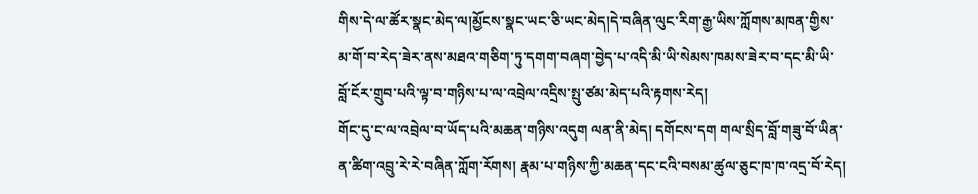གིས་དེ་ལ་ཚོར་སྣང་མེད་ལ།མྱོངས་སྣང་ཡང་ཅི་ཡང་མེད།དེ་བཞིན་ལུང་རིག་རྒྱ་ཡིས་ཀློགས་མཁན་གྱིས་མ་གོ་བ་རེད་ཟེར་ནས་མཐའ་གཅིག་ཏུ་དགག་བཞག་བྱེད་པ་འདི་མི་ཡི་སེམས་ཁམས་ཟེར་བ་དང་མི་ཡི་བློ་ངོར་གྲུབ་པའི་ལྟ་བ་གཉིས་པ་ལ་འབྲེལ་འདྲིས་སྤུ་ཙམ་མེད་པའི་རྟགས་རེད།
གོང་དུ་ང་ལ་འབྲེལ་བ་ཡོད་པའི་མཆན་གཉིས་འདུག ལན་ནི་མེད། དགོངས་དག གལ་སྲིད་བློ་གཟུ་བོ་ཡིན་ན་ཚིག་འབྲུ་རེ་རེ་བཞིན་ཀློག་རོགས། རྣམ་པ་གཉིས་ཀྱི་མཆན་དང་ངའི་བསམ་ཚུལ་ཅུང་ཁ་ཁ་འདྲ་བོ་རེད།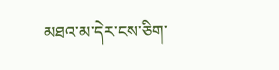མཐའ་མ་དེར་ངས་ཅིག་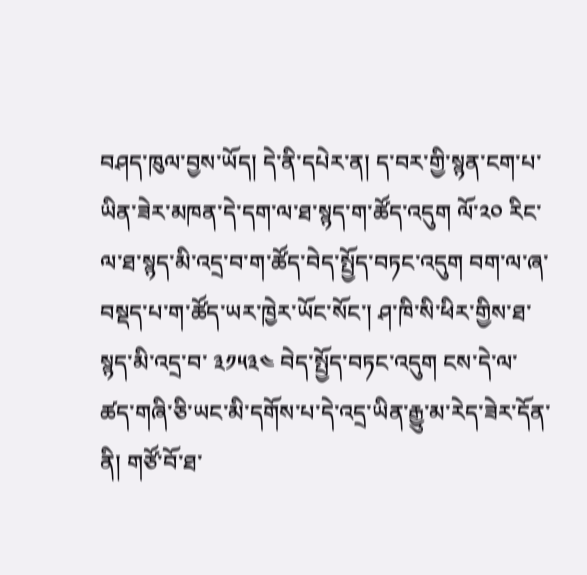བཤད་ཁུལ་བྱས་ཡོད། དེ་ནི་དཔེར་ན། ད་བར་གྱི་སྙན་ངག་པ་ཡིན་ཟེར་མཁན་དེ་དག་ལ་ཐ་སྙད་ག་ཚོད་འདུག ལོ་༢༠ རིང་ལ་ཐ་སྙད་མི་འདྲ་བ་ག་ཚོད་བེད་སྤྱོད་བཏང་འདུག བག་ལ་ཞ་བསྡད་པ་ག་ཚོད་ཡར་ཁྱེར་ཡོང་སོང་། ཤ་ཁི་སི་ཕིར་གྱིས་ཐ་སྙད་མི་འདྲ་བ་ ༣༡༥༣༤ བེད་སྤྱོད་བཏང་འདུག ངས་དེ་ལ་ཚད་གཞི་ཅི་ཡང་མི་དགོས་པ་དེ་འདྲ་ཡིན་རྒྱུ་མ་རེད་ཟེར་དོན་ནི། གཙོ་བོ་ཐ་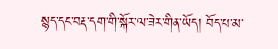སྙད་དང་བརྡ་དག་གི་སྐོར་ལ་ཟེར་གིན་ཡོད། བོད་པ་མ་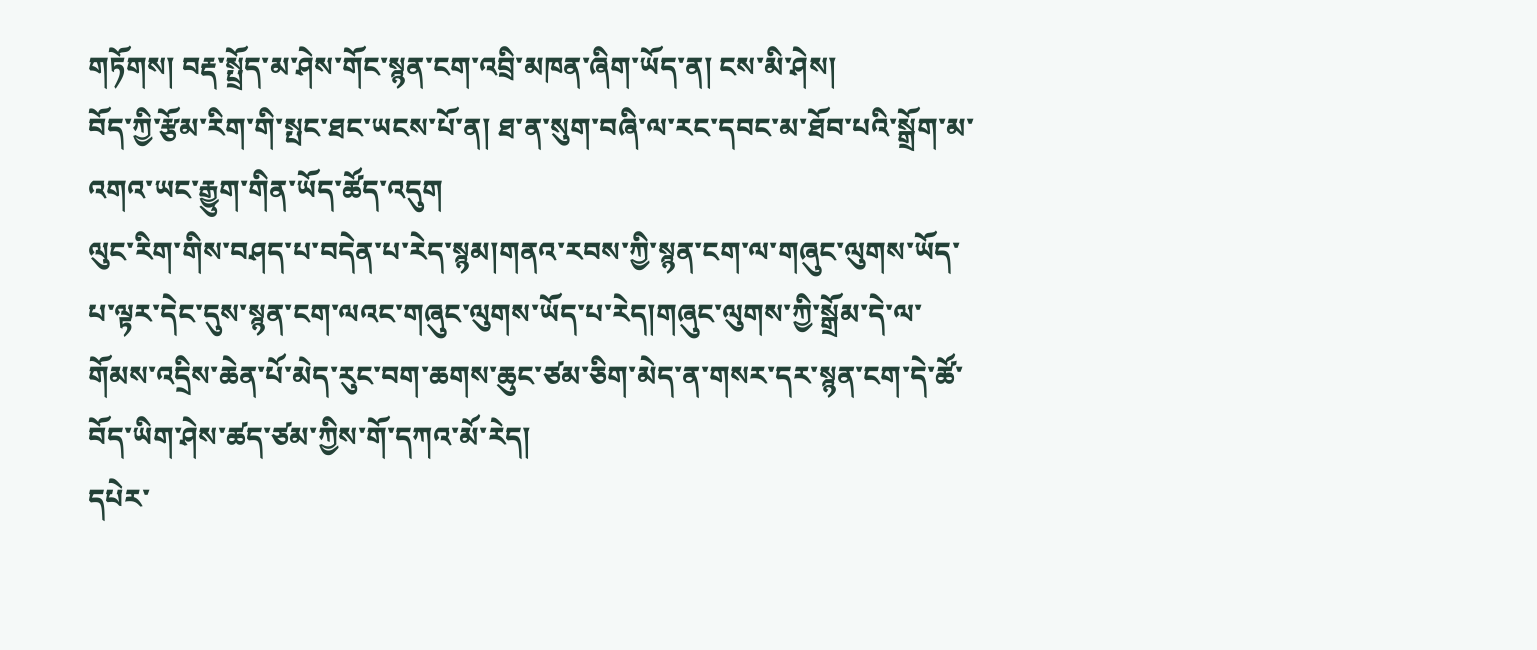གཏོགས། བརྡ་སྤྲོད་མ་ཤེས་གོང་སྙན་ངག་འབྲི་མཁན་ཞིག་ཡོད་ན། ངས་མི་ཤེས།
བོད་ཀྱི་རྩོམ་རིག་གི་སྤང་ཐང་ཡངས་པོ་ན། ཐ་ན་སུག་བཞི་ལ་རང་དབང་མ་ཐོབ་པའི་སྒྲོག་མ་འགའ་ཡང་རྒྱུག་གིན་ཡོད་ཚོད་འདུག
ལུང་རིག་གིས་བཤད་པ་བདེན་པ་རེད་སྙམ།གནའ་རབས་ཀྱི་སྙན་ངག་ལ་གཞུང་ལུགས་ཡོད་པ་ལྟར་དེང་དུས་སྙན་ངག་ལའང་གཞུང་ལུགས་ཡོད་པ་རེད།གཞུང་ལུགས་ཀྱི་སྒྲོམ་དེ་ལ་གོམས་འདྲིས་ཆེན་པོ་མེད་རུང་བག་ཆགས་ཆུང་ཙམ་ཅིག་མེད་ན་གསར་དར་སྙན་ངག་དེ་ཚོ་བོད་ཡིག་ཤེས་ཚད་ཙམ་ཀྱིས་གོ་དཀའ་མོ་རེད།
དཔེར་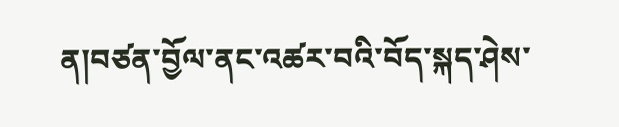ན།བཙན་བྱོལ་ནང་འཚར་བའི་བོད་སྐད་ཤེས་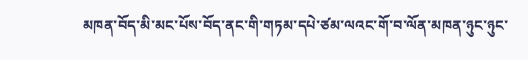མཁན་བོད་མི་མང་པོས་བོད་ནང་གི་གཏམ་དཔེ་ཙམ་ལའང་གོ་བ་ལོན་མཁན་ཉུང་ཉུང་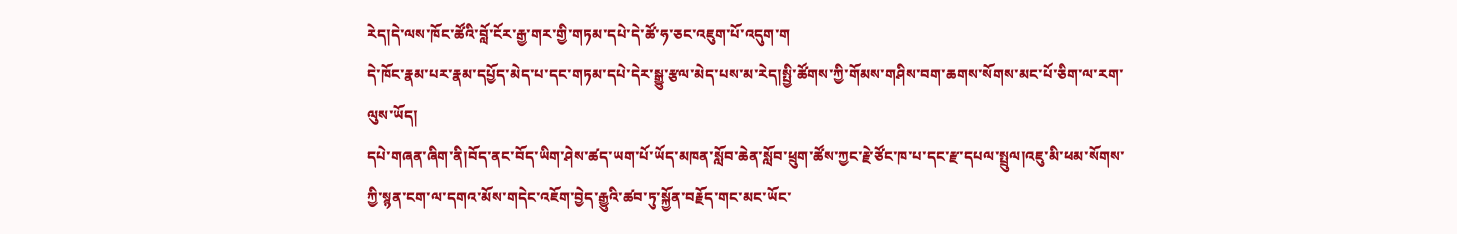རེད།དེ་ལས་ཁོང་ཚོའི་བློ་ངོར་རྒྱ་གར་གྱི་གཏམ་དཔེ་དེ་ཚོ་ཧ་ཅང་འཇུག་པོ་འདུག་ག
དེ་ཁོང་རྣམ་པར་རྣམ་དཔྱོད་མེད་པ་དང་གཏམ་དཔེ་དེར་སྒྱུ་རྩལ་མེད་པས་མ་རེད།སྤྱི་ཚོགས་ཀྱི་གོམས་གཤིས་བག་ཆགས་སོགས་མང་པོ་ཅིག་ལ་རག་ལུས་ཡོད།
དཔེ་གཞན་ཞིག་ནི།བོད་ནང་བོད་ཡིག་ཤེས་ཚད་ཡག་པོ་ཡོད་མཁན་སློབ་ཆེན་སློབ་ཕྲུག་ཚོས་ཀྱང་རྗེ་ཙོང་ཁ་པ་དང་རྫ་དཔལ་སྤྲུལ།འཇུ་མི་ཕམ་སོགས་ཀྱི་སྙན་ངག་ལ་དགའ་མོས་གདེང་འཇོག་བྱེད་རྒྱུའི་ཚབ་ཏུ་སྐྱོན་བརྗོད་གང་མང་ཡོང་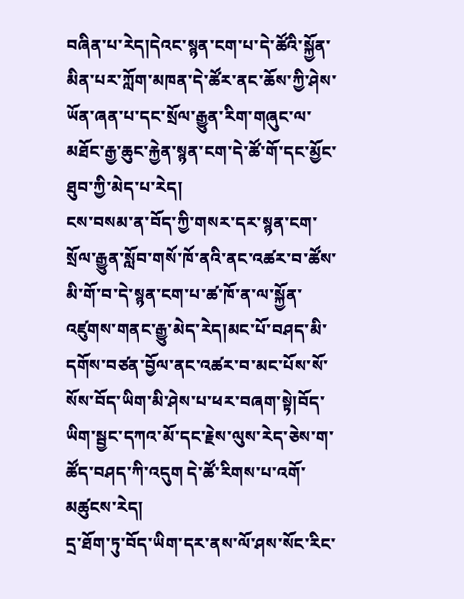བཞིན་པ་རེད།དེའང་སྙན་ངག་པ་དེ་ཚོའི་སྐྱོན་མིན་པར་ཀློག་མཁན་དེ་ཚོར་ནང་ཆོས་ཀྱི་ཤེས་ཡོན་ཞན་པ་དང་སྲོལ་རྒྱུན་རིག་གཞུང་ལ་མཐོང་རྒྱ་ཆུང་རྐྱེན་སྙན་ངག་དེ་ཚོ་གོ་དང་མྱོང་ཐུབ་ཀྱི་མེད་པ་རེད།
ངས་བསམ་ན་བོད་ཀྱི་གསར་དར་སྙན་ངག་སྲོལ་རྒྱུན་སློབ་གསོ་ཁོ་ནའི་ནང་འཚར་བ་ཚོས་མི་གོ་བ་དེ་སྙན་ངག་པ་ཚ་ཁོ་ན་ལ་སྐྱོན་འཛུགས་གནང་རྒྱུ་མེད་རེད།མང་པོ་བཤད་མི་དགོས་བཙན་བྱོལ་ནང་འཚར་བ་མང་པོས་སོ་སོས་བོད་ཡིག་མི་ཤེས་པ་ཕར་བཞག་སྟེ།བོད་ཡིག་སྦྱང་དཀའ་མོ་དང་རྗེས་ལུས་རེད་ཅེས་ག་ཚོད་བཤད་ཀི་འདུག དེ་ཚོ་རིགས་པ་འགོ་མཚུངས་རེད།
དྲ་ཐོག་ཏུ་བོད་ཡིག་དར་ནས་ལོ་ཤས་སོང་རིང་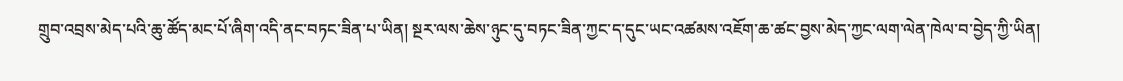གྲུབ་འབྲས་མེད་པའི་ཆུ་ཚོད་མང་པོ་ཞིག་འདི་ནང་བཏང་ཟིན་པ་ཡིན། སྔར་ལས་ཆེས་ཉུང་དུ་བཏང་ཟིན་ཀྱང་ད་དུང་ཡང་འཚམས་འཇོག་ཆ་ཚང་བྱས་མེད་ཀྱང་ལག་ལེན་ཁེལ་བ་བྱེད་ཀྱི་ཡིན།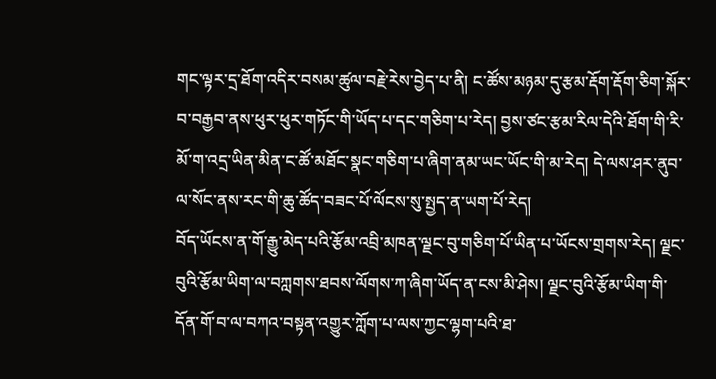གང་ལྟར་དྲ་ཐོག་འདིར་བསམ་ཚུལ་བརྗེ་རེས་བྱེད་པ་ནི། ང་ཚོས་མཉམ་དུ་རྩམ་རྡོག་རྡོག་ཅིག་སྐོར་བ་བརྒྱབ་ནས་ཕུར་ཕུར་གཏོང་གི་ཡོད་པ་དང་གཅིག་པ་རེད། བྱས་ཙང་རྩམ་རིལ་དེའི་ཐོག་གི་རི་མོ་ག་འདྲ་ཡིན་མིན་ང་ཚོ་མཐོང་སྣང་གཅིག་པ་ཞིག་ནམ་ཡང་ཡོང་གི་མ་རེད། དེ་ལས་ཤར་ནུབ་ལ་སོང་ནས་རང་གི་ཆུ་ཚོད་བཟང་པོ་ལོངས་སུ་སྤྱད་ན་ཡག་པོ་རེད།
བོད་ཡོངས་ན་གོ་རྒྱུ་མེད་པའི་རྩོམ་འབྲི་མཁན་ལྗང་བུ་གཅིག་པོ་ཡིན་པ་ཡོངས་གྲགས་རེད། ལྗང་བུའི་རྩོམ་ཡིག་ལ་བཀླགས་ཐབས་ལོགས་ཀ་ཞིག་ཡོད་ན་ངས་མི་ཤེས། ལྗང་བུའི་རྩོམ་ཡིག་གི་དོན་གོ་བ་ལ་བཀའ་བསྟན་འགྱུར་ཀློག་པ་ལས་ཀྱང་ལྷག་པའི་ཐ་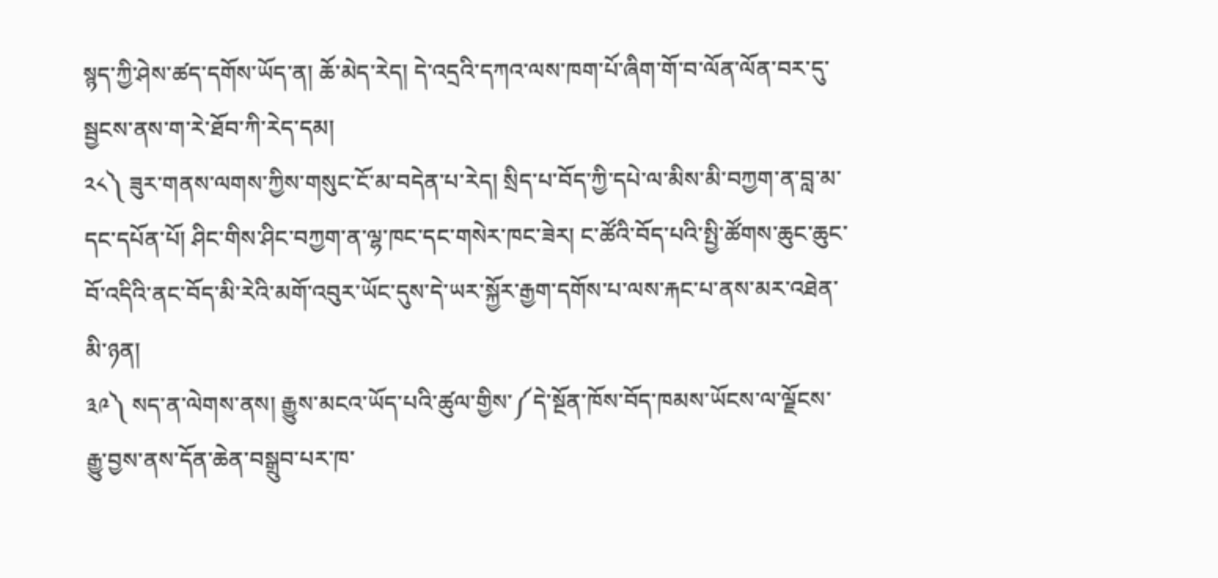སྙད་ཀྱི་ཤེས་ཚད་དགོས་ཡོད་ན། ཆོ་མེད་རེད། དེ་འདྲའི་དཀའ་ལས་ཁག་པོ་ཞིག་གོ་བ་ལོན་ལོན་བར་དུ་སྦྱངས་ནས་ག་རེ་ཐོབ་ཀི་རེད་དམ།
༢༨༽ ཟུར་གནས་ལགས་ཀྱིས་གསུང་ངོ་མ་བདེན་པ་རེད། སྲིད་པ་བོད་ཀྱི་དཔེ་ལ་མིས་མི་བཀྱག་ན་བླ་མ་དང་དཔོན་པོ། ཤིང་གིས་ཤིང་བཀྱག་ན་ལྷ་ཁང་དང་གསེར་ཁང་ཟེར། ང་ཚོའི་བོད་པའི་སྤྱི་ཚོགས་ཆུང་ཆུང་བོ་འདིའི་ནང་བོད་མི་རེའི་མགོ་འབུར་ཡོང་དུས་དེ་ཡར་སྐྱོར་རྒྱག་དགོས་པ་ལས་རྐང་པ་ནས་མར་འཐེན་མི་ཉན།
༣༩༽ སད་ན་ལེགས་ནས། རྒྱུས་མངའ་ཡོད་པའི་ཚུལ་གྱིས་༼དེ་སྔོན་ཁོས་བོད་ཁམས་ཡོངས་ལ་ལྗོངས་རྒྱུ་བྱས་ནས་དོན་ཆེན་བསྒྲུབ་པར་ཁ་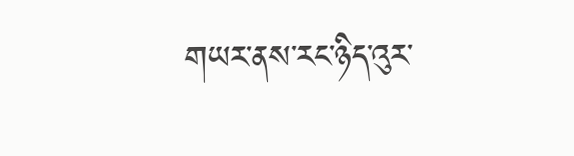གཡར་ནས་རང་ཉིད་འུར་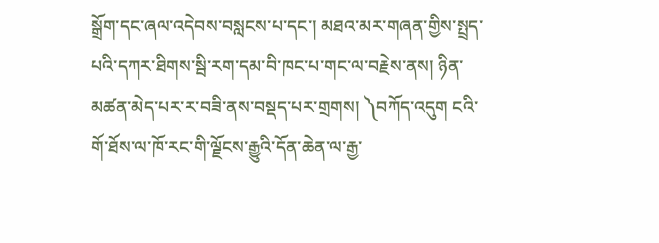སྒྲོག་དང་ཞལ་འདེབས་བསླངས་པ་དང་། མཐའ་མར་གཞན་གྱིས་སྤྲད་པའི་དཀར་ཐིགས་སྦི་རག་དམ་བི་ཁང་པ་གང་ལ་བརྗེས་ནས། ཉིན་མཚན་མེད་པར་ར་བཟི་ནས་བསྡད་པར་གྲགས། ༽བཀོད་འདུག ངའི་གོ་ཐོས་ལ་ཁོ་རང་གི་ལྗོངས་རྒྱུའི་དོན་ཆེན་ལ་རྒྱ་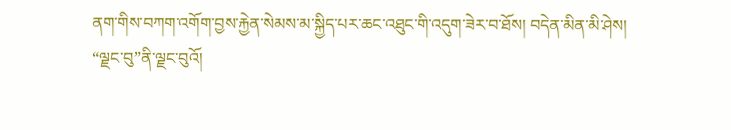ནག་གིས་བཀག་འགོག་བྱས་རྐྱེན་སེམས་མ་སྐྱིད་པར་ཆང་འཐུང་གི་འདུག་ཟེར་བ་ཐོས། བདེན་མིན་མི་ཤེས།
“ལྗང་བུ”ནི་ལྗང་བུའོ།